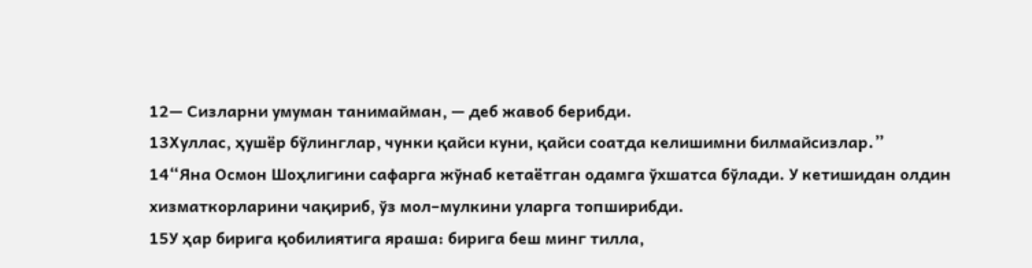12— Сизларни умуман танимайман, — деб жавоб берибди.
13Хуллас, ҳушёр бўлинглар, чунки қайси куни, қайси соатда келишимни билмайсизлар.”
14“Яна Осмон Шоҳлигини сафарга жўнаб кетаётган одамга ўхшатса бўлади. У кетишидан олдин хизматкорларини чақириб, ўз мол–мулкини уларга топширибди.
15У ҳар бирига қобилиятига яраша: бирига беш минг тилла,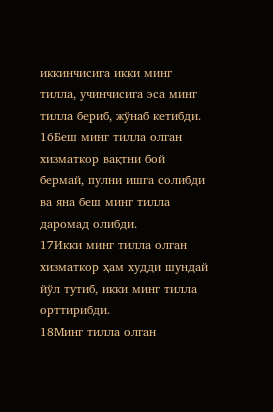иккинчисига икки минг тилла, учинчисига эса минг тилла бериб, жўнаб кетибди.
16Беш минг тилла олган хизматкор вақтни бой бермай, пулни ишга солибди ва яна беш минг тилла даромад олибди.
17Икки минг тилла олган хизматкор ҳам худди шундай йўл тутиб, икки минг тилла орттирибди.
18Минг тилла олган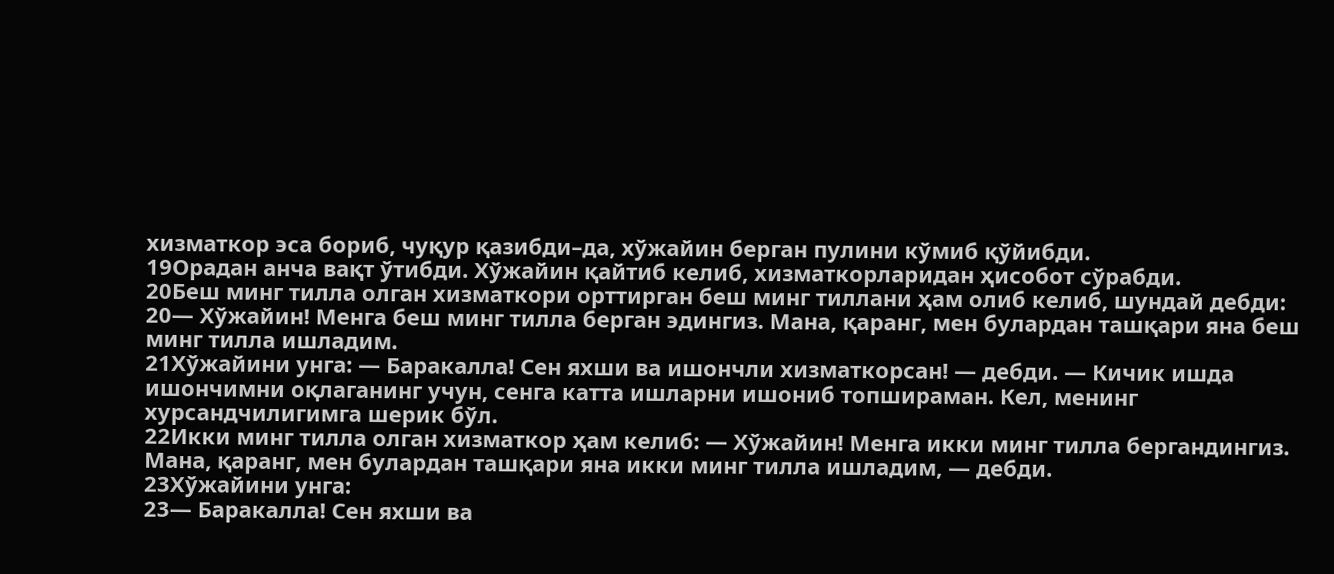хизматкор эса бориб, чуқур қазибди–да, хўжайин берган пулини кўмиб қўйибди.
19Орадан анча вақт ўтибди. Хўжайин қайтиб келиб, хизматкорларидан ҳисобот сўрабди.
20Беш минг тилла олган хизматкори орттирган беш минг тиллани ҳам олиб келиб, шундай дебди:
20— Хўжайин! Менга беш минг тилла берган эдингиз. Мана, қаранг, мен булардан ташқари яна беш минг тилла ишладим.
21Хўжайини унга: — Баракалла! Сен яхши ва ишончли хизматкорсан! — дебди. — Кичик ишда ишончимни оқлаганинг учун, сенга катта ишларни ишониб топшираман. Кел, менинг хурсандчилигимга шерик бўл.
22Икки минг тилла олган хизматкор ҳам келиб: — Хўжайин! Менга икки минг тилла бергандингиз. Мана, қаранг, мен булардан ташқари яна икки минг тилла ишладим, — дебди.
23Хўжайини унга:
23— Баракалла! Сен яхши ва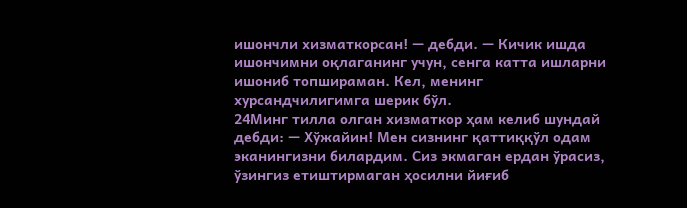ишончли хизматкорсан! — дебди. — Кичик ишда ишончимни оқлаганинг учун, сенга катта ишларни ишониб топшираман. Кел, менинг хурсандчилигимга шерик бўл.
24Минг тилла олган хизматкор ҳам келиб шундай дебди: — Хўжайин! Мен сизнинг қаттиққўл одам эканингизни билардим. Сиз экмаган ердан ўрасиз, ўзингиз етиштирмаган ҳосилни йиғиб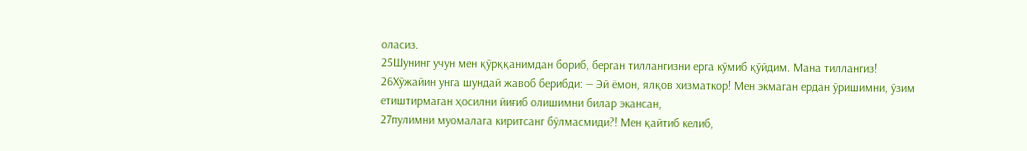оласиз.
25Шунинг учун мен қўрққанимдан бориб, берган тиллангизни ерга кўмиб қўйдим. Мана тиллангиз!
26Хўжайин унга шундай жавоб берибди: — Эй ёмон, ялқов хизматкор! Мен экмаган ердан ўришимни, ўзим етиштирмаган ҳосилни йиғиб олишимни билар экансан,
27пулимни муомалага киритсанг бўлмасмиди?! Мен қайтиб келиб,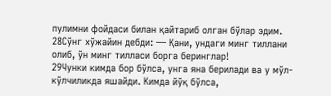пулимни фойдаси билан қайтариб олган бўлар эдим.
28Сўнг хўжайин дебди: — Қани, ундаги минг тиллани олиб, ўн минг тилласи борга беринглар!
29Чунки кимда бор бўлса, унга яна берилади ва у мўл-кўлчиликда яшайди. Кимда йўқ бўлса,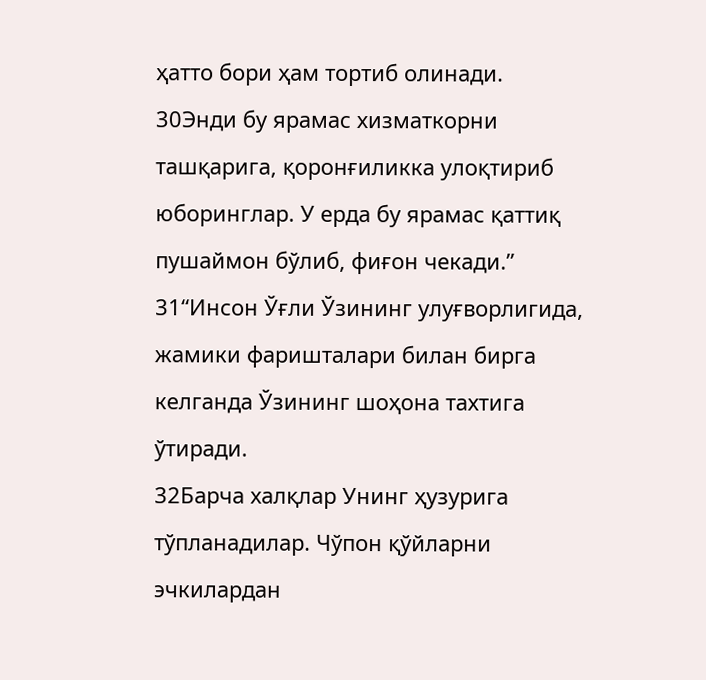ҳатто бори ҳам тортиб олинади.
30Энди бу ярамас хизматкорни ташқарига, қоронғиликка улоқтириб юборинглар. У ерда бу ярамас қаттиқ пушаймон бўлиб, фиғон чекади.”
31“Инсон Ўғли Ўзининг улуғворлигида, жамики фаришталари билан бирга келганда Ўзининг шоҳона тахтига ўтиради.
32Барча халқлар Унинг ҳузурига тўпланадилар. Чўпон қўйларни эчкилардан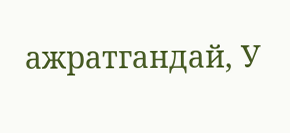ажратгандай, У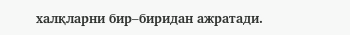халқларни бир–биридан ажратади.